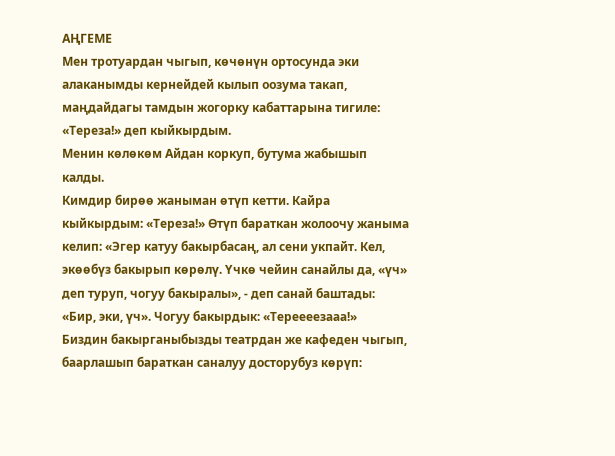АҢГЕМЕ
Мен тротуардан чыгып, көчөнүн ортосунда эки алаканымды кернейдей кылып оозума такап, маңдайдагы тамдын жогорку кабаттарына тигиле: «Тереза!» деп кыйкырдым.
Менин көлөкөм Айдан коркуп, бутума жабышып калды.
Кимдир бирөө жаныман өтүп кетти. Кайра кыйкырдым: «Тереза!» Өтүп бараткан жолоочу жаныма келип: «Эгер катуу бакырбасаң, ал сени укпайт. Кел, экөөбүз бакырып көрөлү. Үчкө чейин санайлы да, «үч» деп туруп, чогуу бакыралы», - деп санай баштады: «Бир, эки, үч». Чогуу бакырдык: «Тереееезааа!»
Биздин бакырганыбызды театрдан же кафеден чыгып, баарлашып бараткан саналуу досторубуз көрүп: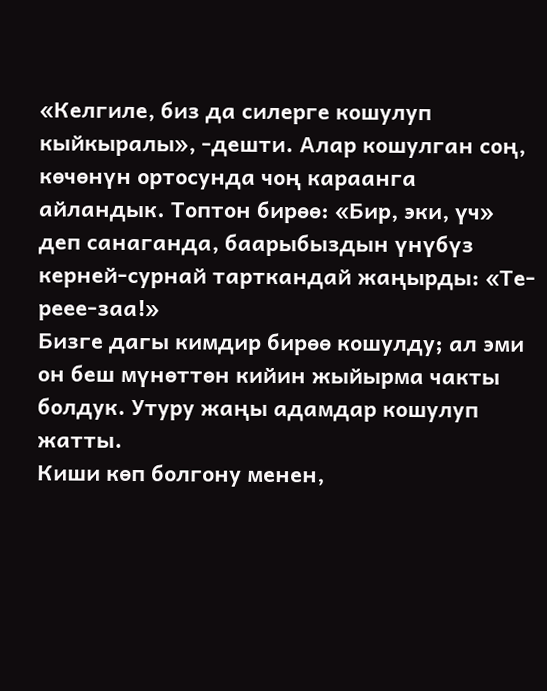«Келгиле, биз да силерге кошулуп кыйкыралы», -дешти. Алар кошулган соң, көчөнүн ортосунда чоң караанга айландык. Топтон бирөө: «Бир, эки, үч» деп санаганда, баарыбыздын үнүбүз керней-сурнай тарткандай жаңырды: «Те-реее-заа!»
Бизге дагы кимдир бирөө кошулду; ал эми он беш мүнөттөн кийин жыйырма чакты болдук. Утуру жаңы адамдар кошулуп жатты.
Киши көп болгону менен,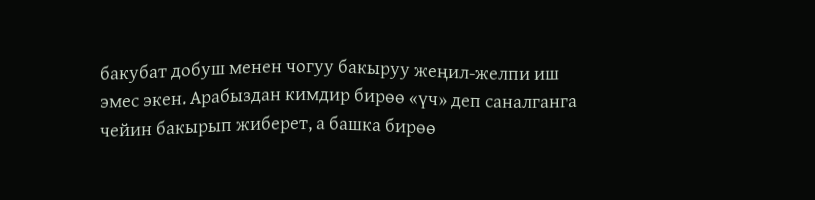бакубат добуш менен чогуу бакыруу жеңил-желпи иш эмес экен. Арабыздан кимдир бирөө «үч» деп саналганга чейин бакырып жиберет, а башка бирөө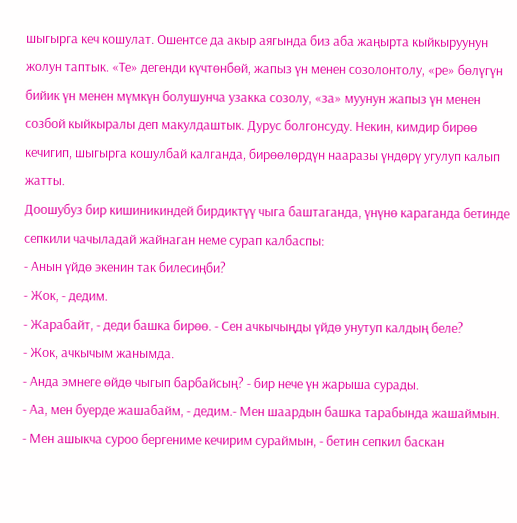шыгырга кеч кошулат. Ошентсе да акыр аягында биз аба жаңырта кыйкыруунун жолун таптык. «Те» дегенди күчтөнбөй, жапыз үн менен созолонтолу, «ре» бөлүгүн бийик үн менен мүмкүн болушунча узакка созолу, «за» муунун жапыз үн менен созбой кыйкыралы деп макулдаштык. Дурус болгонсуду. Некин, кимдир бирөө кечигип, шыгырга кошулбай калганда, бирөөлөрдүн нааразы үндөрү угулуп калып жатты.
Доошубуз бир кишиникиндей бирдиктүү чыга баштаганда, үнүнө караганда бетинде сепкили чачыладай жайнаган неме сурап калбаспы:
- Анын үйдө экенин так билесиңби?
- Жок, - дедим.
- Жарабайт, - деди башка бирөө. - Сен ачкычыңды үйдө унутуп калдың беле?
- Жок, ачкычым жанымда.
- Анда эмнеге өйдө чыгып барбайсың? - бир нече үн жарыша сурады.
- Аа, мен буерде жашабайм, - дедим.- Мен шаардын башка тарабында жашаймын.
- Мен ашыкча суроо бергениме кечирим сураймын, - бетин сепкил баскан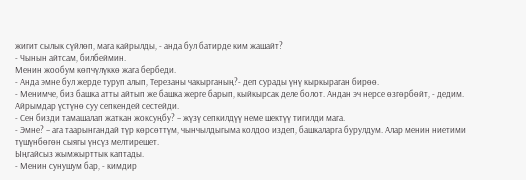жигит сылык сүйлөп, мага кайрылды, - анда бул батирде ким жашайт?
- Чынын айтсам, билбеймин.
Менин жообум көпчүлүккө жага бербеди.
- Анда эмне бул жерде туруп алып, Терезаны чакырганың?- деп сурады үнү кыркыраган бирөө.
- Менимче, биз башка атты айтып же башка жерге барып, кыйкырсак деле болот. Андан эч нерсе өзгөрбөйт, - дедим.
Айрымдар үстүнө суу сепкендей сестейди.
- Сен бизди тамашалап жаткан жоксуңбу? – жүзү сепкилдүү неме шектүү тигилди мага.
- Эмне? – ага таарынгандай түр көрсөттүм, чынчылдыгыма колдоо издеп, башкаларга бурулдум. Алар менин ниетими түшүнбөгөн сыягы үнсүз мелтирешет.
Ыңгайсыз жымжырттык каптады.
- Менин сунушум бар, - кимдир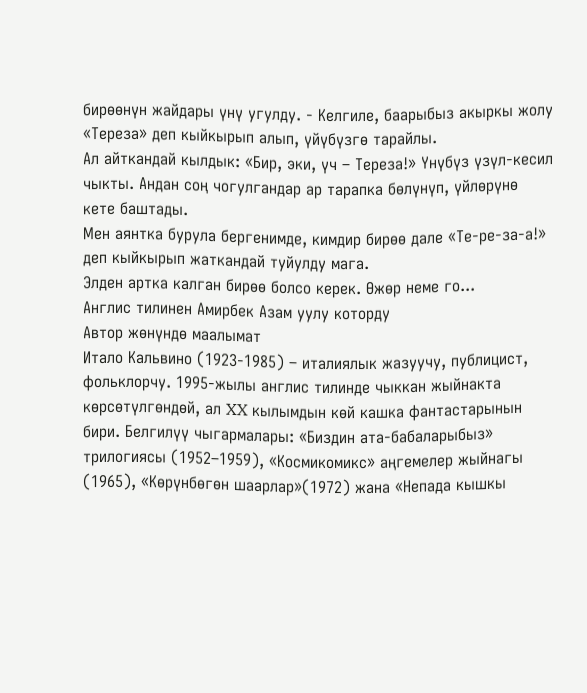бирөөнүн жайдары үнү угулду. - Келгиле, баарыбыз акыркы жолу «Тереза» деп кыйкырып алып, үйүбүзгө тарайлы.
Ал айткандай кылдык: «Бир, эки, үч – Тереза!» Үнүбүз үзүл-кесил чыкты. Андан соң чогулгандар ар тарапка бөлүнүп, үйлөрүнө кете баштады.
Мен аянтка бурула бергенимде, кимдир бирөө дале «Те-ре-за-а!» деп кыйкырып жаткандай туйулду мага.
Элден артка калган бирөө болсо керек. Өжөр неме го...
Англис тилинен Амирбек Азам уулу которду
Автор жөнүндө маалымат
Итало Кальвино (1923-1985) – италиялык жазуучу, публицист, фольклорчу. 1995-жылы англис тилинде чыккан жыйнакта көрсөтүлгөндөй, ал XX кылымдын көй кашка фантастарынын бири. Белгилүү чыгармалары: «Биздин ата-бабаларыбыз» трилогиясы (1952–1959), «Космикомикс» аңгемелер жыйнагы (1965), «Көрүнбөгөн шаарлар»(1972) жана «Непада кышкы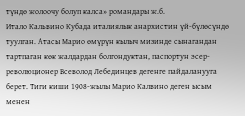түндө жолоочу болуп калса» романдары ж.б.
Итало Кальвино Кубада италиялык анархистин үй-бүлөсүндө туулган. Атасы Марио өмүрүн кылыч мизинде сынагандан тартпаган көк жалдардан болгондуктан, паспортун эсер-революционер Всеволод Лебединцев дегенге пайдаланууга берет. Тиги киши 1908-жылы Марио Калвино деген ысым менен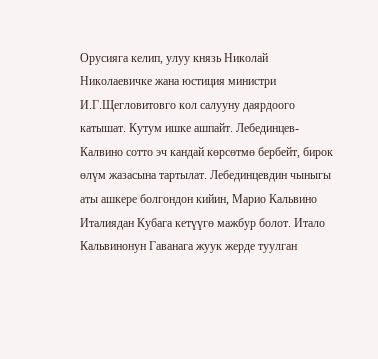Орусияга келип, улуу князь Николай Николаевичке жана юстиция министри И.Г.Щегловитовго кол салууну даярдоого катышат. Кутум ишке ашпайт. Лебединцев-Калвино сотто эч кандай көрсөтмө бербейт, бирок өлүм жазасына тартылат. Лебединцевдин чыныгы аты ашкере болгондон кийин, Марио Кальвино Италиядан Кубага кетүүгө мажбур болот. Итало Кальвинонун Гаванага жуук жерде туулган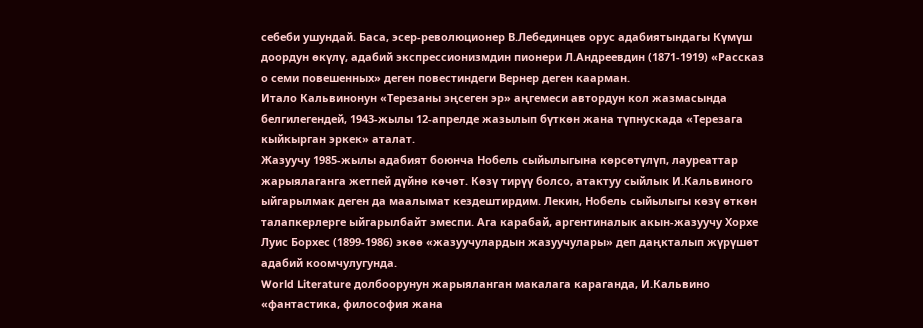себеби ушундай. Баса, эсер-революционер В.Лебединцев орус адабиятындагы Күмүш доордун өкүлү, адабий экспрессионизмдин пионери Л.Андреевдин (1871-1919) «Рассказ о семи повешенных» деген повестиндеги Вернер деген каарман.
Итало Кальвинонун «Терезаны эңсеген эр» аңгемеси автордун кол жазмасында белгилегендей, 1943-жылы 12-апрелде жазылып бүткөн жана түпнускада «Терезага кыйкырган эркек» аталат.
Жазуучу 1985-жылы адабият боюнча Нобель сыйылыгына көрсөтүлүп, лауреаттар жарыялаганга жетпей дүйнө көчөт. Көзү тирүү болсо, атактуу сыйлык И.Кальвиного ыйгарылмак деген да маалымат кездештирдим. Лекин, Нобель сыйылыгы көзү өткөн талапкерлерге ыйгарылбайт эмеспи. Ага карабай, аргентиналык акын-жазуучу Хорхе Луис Борхес (1899-1986) экөө «жазуучулардын жазуучулары» деп даңкталып жүрүшөт адабий коомчулугунда.
World Literature долбоорунун жарыяланган макалага караганда, И.Кальвино «фантастика, философия жана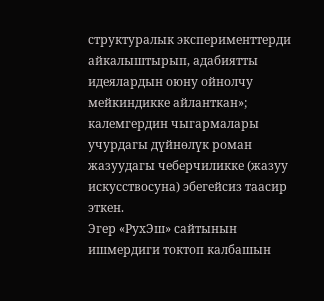структуралык эксперименттерди айкалыштырып, адабиятты идеялардын оюну ойнолчу мейкиндикке айланткан»; калемгердин чыгармалары учурдагы дүйнөлүк роман жазуудагы чеберчиликке (жазуу искусствосуна) эбегейсиз таасир эткен.
Эгер «РухЭш» сайтынын ишмердиги токтоп калбашын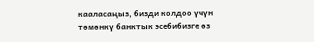кааласаңыз, бизди колдоо үчүн төмөнкү банктык эсебибизге өз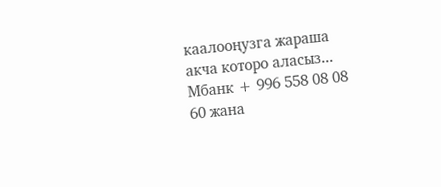каалооңузга жараша акча которо аласыз... Мбанк + 996 558 08 08 60 жана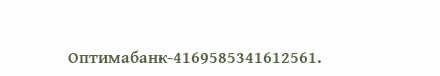Оптимабанк-4169585341612561.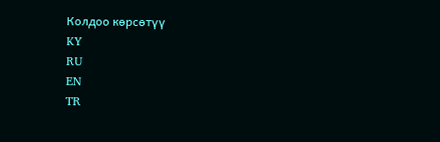Колдоо көрсөтүү
KY
RU
EN
TR